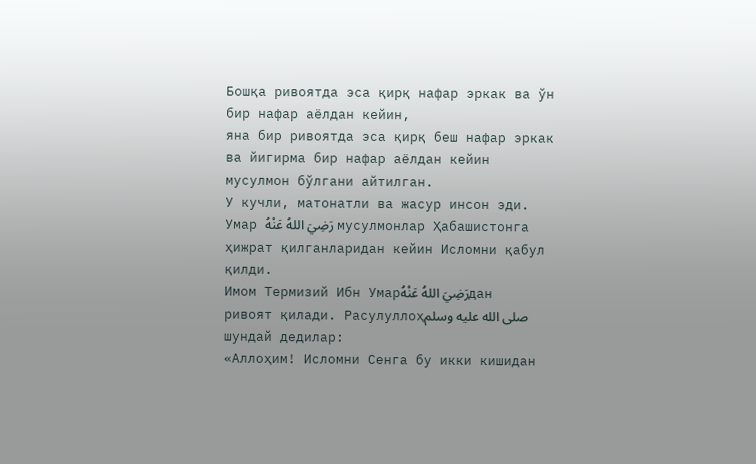Бошқа ривоятда эса қирқ нафар эркак ва ўн бир нафар аёлдан кейин,
яна бир ривоятда эса қирқ беш нафар эркак ва йигирма бир нафар аёлдан кейин мусулмон бўлгани айтилган.
У кучли, матонатли ва жасур инсон эди. Умар رَضِيَ اللهُ عَنْهُ мусулмонлар Ҳабашистонга ҳижрат қилганларидан кейин Исломни қабул қилди.
Имом Термизий Ибн Умарرَضِيَ اللهُ عَنْهُдан ривоят қилади. Расулуллоҳصلى الله عليه وسلم шундай дедилар:
«Аллоҳим! Исломни Сенга бу икки кишидан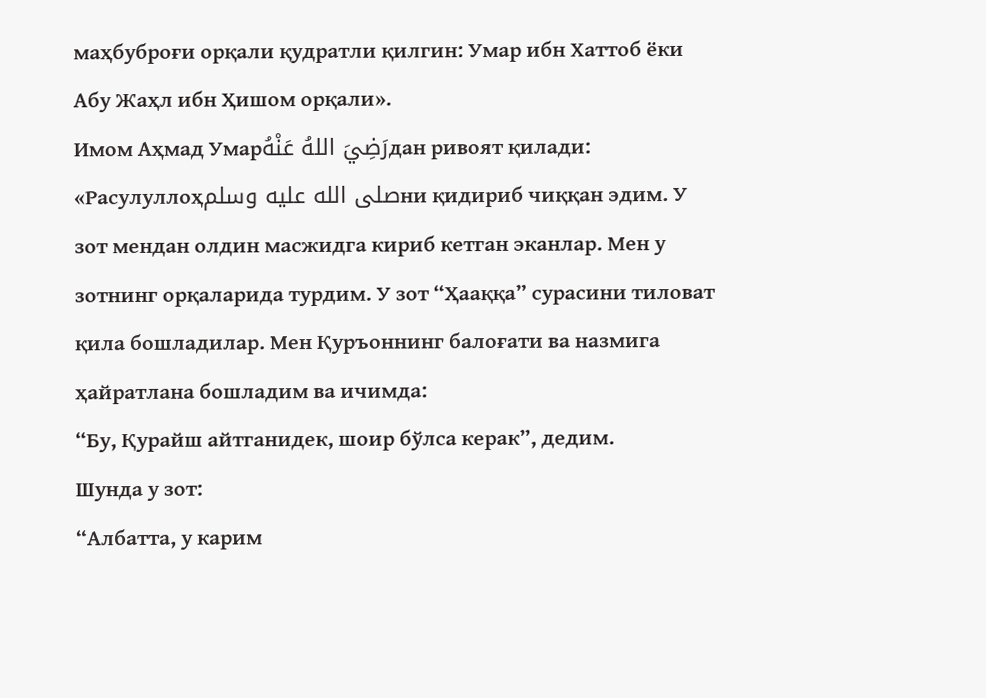маҳбуброғи орқали қудратли қилгин: Умар ибн Хаттоб ёки Абу Жаҳл ибн Ҳишом орқали».
Имом Аҳмад Умарرَضِيَ اللهُ عَنْهُдан ривоят қилади:
«Расулуллоҳصلى الله عليه وسلمни қидириб чиққан эдим. У зот мендан олдин масжидга кириб кетган эканлар. Мен у зотнинг орқаларида турдим. У зот “Ҳааққа” сурасини тиловат қила бошладилар. Мен Қуръоннинг балоғати ва назмига ҳайратлана бошладим ва ичимда:
“Бу, Қурайш айтганидек, шоир бўлса керак”, дедим.
Шунда у зот:
“Албатта, у карим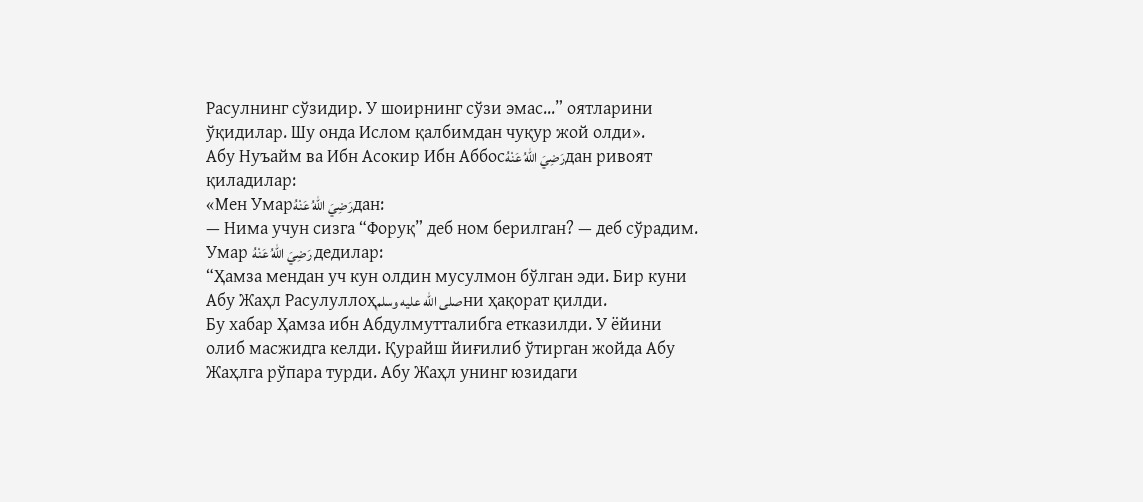Расулнинг сўзидир. У шоирнинг сўзи эмас...” оятларини ўқидилар. Шу онда Ислом қалбимдан чуқур жой олди».
Абу Нуъайм ва Ибн Асокир Ибн Аббосرَضِيَ اللهُ عَنْهُдан ривоят қиладилар:
«Мен Умарرَضِيَ اللهُ عَنْهُдан:
— Нима учун сизга “Форуқ” деб ном берилган? — деб сўрадим.
Умар رَضِيَ اللهُ عَنْهُ дедилар:
“Ҳамза мендан уч кун олдин мусулмон бўлган эди. Бир куни Абу Жаҳл Расулуллоҳصلى الله عليه وسلمни ҳақорат қилди.
Бу хабар Ҳамза ибн Абдулмутталибга етказилди. У ёйини олиб масжидга келди. Қурайш йиғилиб ўтирган жойда Абу Жаҳлга рўпара турди. Абу Жаҳл унинг юзидаги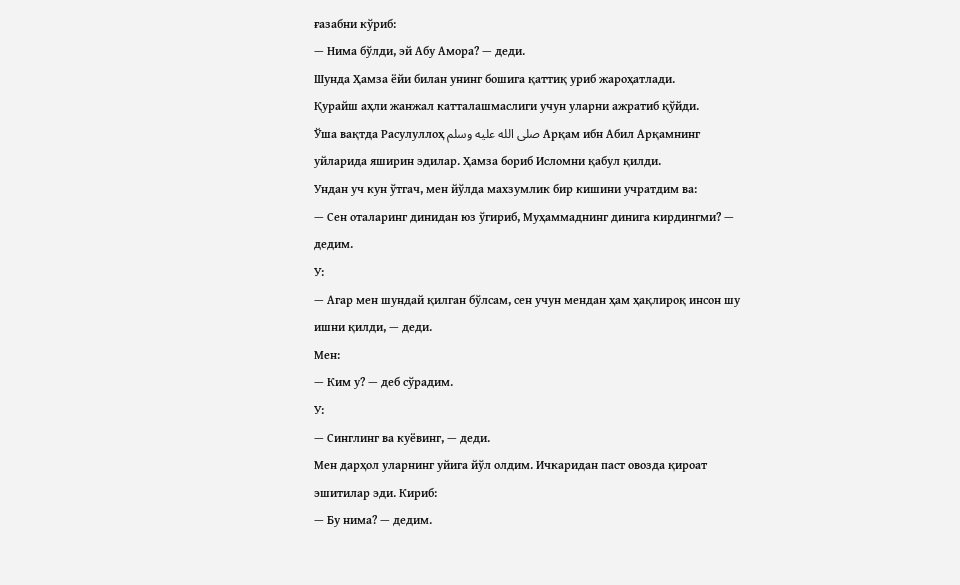ғазабни кўриб:
— Нима бўлди, эй Абу Амора? — деди.
Шунда Ҳамза ёйи билан унинг бошига қаттиқ уриб жароҳатлади.
Қурайш аҳли жанжал катталашмаслиги учун уларни ажратиб қўйди.
Ўша вақтда Расулуллоҳ صلى الله عليه وسلم Арқам ибн Абил Арқамнинг уйларида яширин эдилар. Ҳамза бориб Исломни қабул қилди.
Ундан уч кун ўтгач, мен йўлда махзумлик бир кишини учратдим ва:
— Сен оталаринг динидан юз ўгириб, Муҳаммаднинг динига кирдингми? — дедим.
У:
— Агар мен шундай қилган бўлсам, сен учун мендан ҳам ҳақлироқ инсон шу ишни қилди, — деди.
Мен:
— Ким у? — деб сўрадим.
У:
— Синглинг ва куёвинг, — деди.
Мен дарҳол уларнинг уйига йўл олдим. Ичкаридан паст овозда қироат эшитилар эди. Кириб:
— Бу нима? — дедим.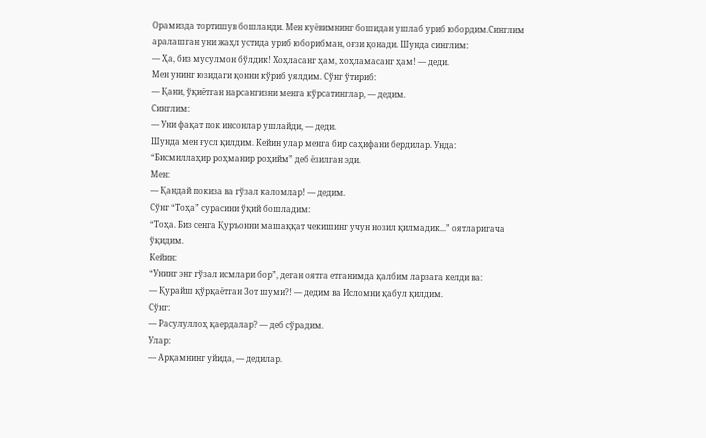Орамизда тортишув бошланди. Мен куёвимнинг бошидан ушлаб уриб юбордим.Синглим аралашган уни жаҳл устида уриб юборибман, оғзи қонади. Шунда синглим:
— Ҳа, биз мусулмон бўлдик! Хоҳласанг ҳам, хоҳламасанг ҳам! — деди.
Мен унинг юзидаги қонни кўриб уялдим. Сўнг ўтириб:
— Қани, ўқиётган нарсангизни менга кўрсатинглар, — дедим.
Синглим:
— Уни фақат пок инсонлар ушлайди, — деди.
Шунда мен ғусл қилдим. Кейин улар менга бир саҳифани бердилар. Унда:
“Бисмиллаҳир роҳманир роҳийм” деб ёзилган эди.
Мен:
— Қандай покиза ва гўзал каломлар! — дедим.
Сўнг “Тоҳа” сурасини ўқий бошладим:
“Тоҳа. Биз сенга Қуръонни машаққат чекишинг учун нозил қилмадик...” оятларигача ўқидим.
Кейин:
“Унинг энг гўзал исмлари бор”, деган оятга етганимда қалбим ларзага келди ва:
— Қурайш қўрқаётган Зот шуми?! — дедим ва Исломни қабул қилдим.
Сўнг:
— Расулуллоҳ қаердалар? — деб сўрадим.
Улар:
— Арқамнинг уйида, — дедилар.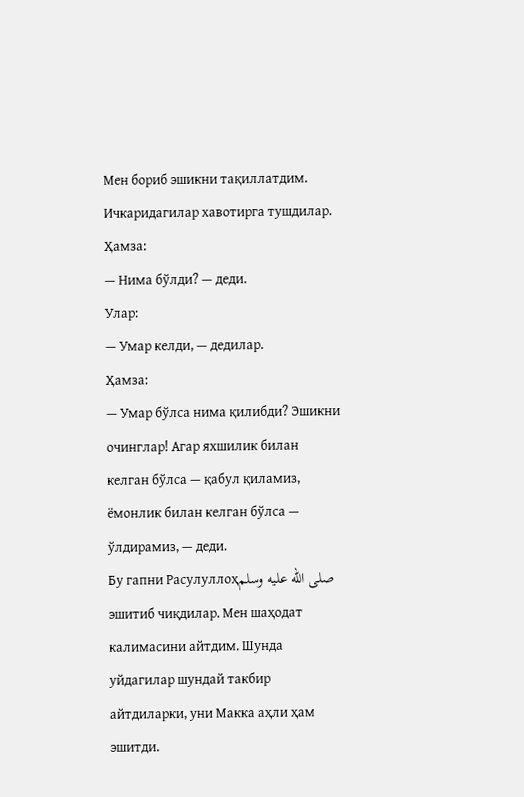Мен бориб эшикни тақиллатдим. Ичкаридагилар хавотирга тушдилар. Ҳамза:
— Нима бўлди? — деди.
Улар:
— Умар келди, — дедилар.
Ҳамза:
— Умар бўлса нима қилибди? Эшикни очинглар! Агар яхшилик билан келган бўлса — қабул қиламиз, ёмонлик билан келган бўлса — ўлдирамиз, — деди.
Бу гапни Расулуллоҳصلى الله عليه وسلم эшитиб чиқдилар. Мен шаҳодат калимасини айтдим. Шунда уйдагилар шундай такбир айтдиларки, уни Макка аҳли ҳам эшитди.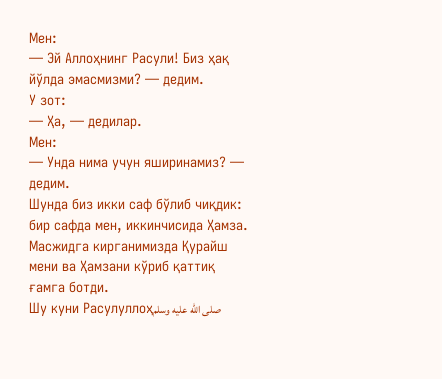Мен:
— Эй Аллоҳнинг Расули! Биз ҳақ йўлда эмасмизми? — дедим.
У зот:
— Ҳа, — дедилар.
Мен:
— Унда нима учун яширинамиз? — дедим.
Шунда биз икки саф бўлиб чиқдик:
бир сафда мен, иккинчисида Ҳамза. Масжидга кирганимизда Қурайш мени ва Ҳамзани кўриб қаттиқ ғамга ботди.
Шу куни Расулуллоҳصلى الله عليه وسلم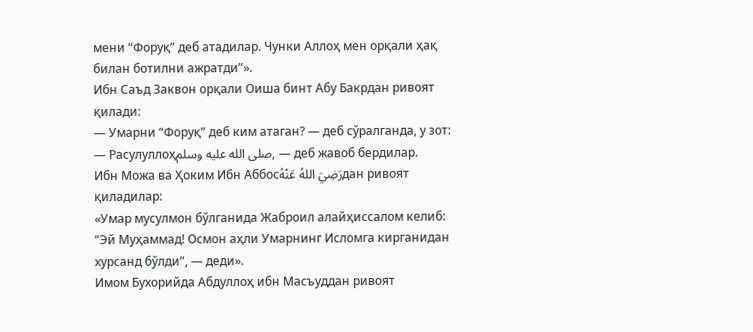мени “Форуқ” деб атадилар. Чунки Аллоҳ мен орқали ҳақ билан ботилни ажратди”».
Ибн Саъд Заквон орқали Оиша бинт Абу Бакрдан ривоят қилади:
— Умарни “Форуқ” деб ким атаган? — деб сўралганда, у зот:
— Расулуллоҳصلى الله عليه وسلم, — деб жавоб бердилар.
Ибн Можа ва Ҳоким Ибн Аббосرَضِيَ اللهُ عَنْهُдан ривоят қиладилар:
«Умар мусулмон бўлганида Жаброил алайҳиссалом келиб:
“Эй Муҳаммад! Осмон аҳли Умарнинг Исломга кирганидан хурсанд бўлди”, — деди».
Имом Бухорийда Абдуллоҳ ибн Масъуддан ривоят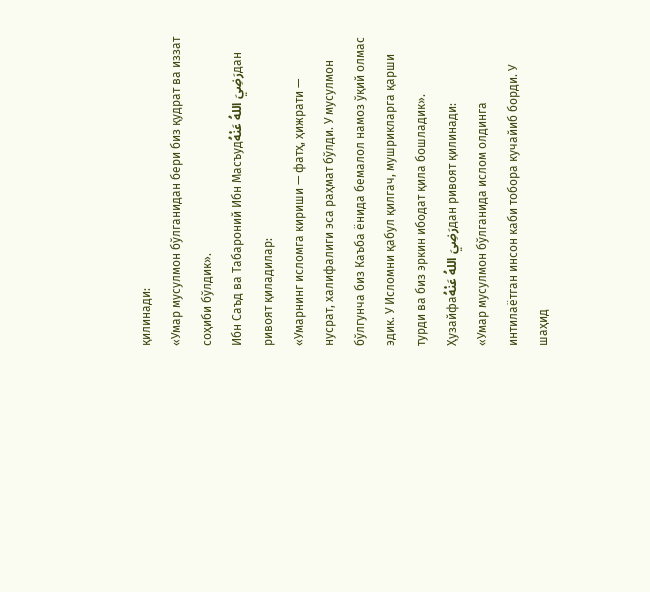қилинади:
«Умар мусулмон бўлганидан бери биз қудрат ва иззат соҳиби бўлдик».
Ибн Саъд ва Табароний Ибн Масъудرَضِيَ اللهُ عَنْهُдан ривоят қиладилар:
«Умарнинг исломга кириши — фатҳ, ҳижрати — нусрат, халифалиги эса раҳмат бўлди. У мусулмон бўлгунча биз Каъба ёнида бемалол намоз ўқий олмас эдик. У Исломни қабул қилгач, мушрикларга қарши турди ва биз эркин ибодат қила бошладик».
Ҳузайфаرَضِيَ اللهُ عَنْهُдан ривоят қилинади:
«Умар мусулмон бўлганида ислом олдинга интилаётган инсон каби тобора кучайиб борди. У шаҳид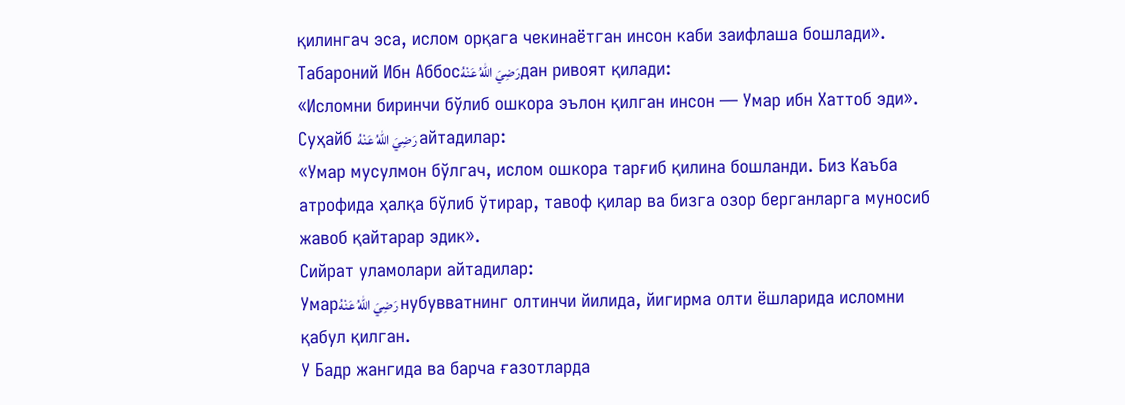қилингач эса, ислом орқага чекинаётган инсон каби заифлаша бошлади».
Табароний Ибн Аббосرَضِيَ اللهُ عَنْهُдан ривоят қилади:
«Исломни биринчи бўлиб ошкора эълон қилган инсон — Умар ибн Хаттоб эди».
Суҳайб رَضِيَ اللهُ عَنْهُ айтадилар:
«Умар мусулмон бўлгач, ислом ошкора тарғиб қилина бошланди. Биз Каъба атрофида ҳалқа бўлиб ўтирар, тавоф қилар ва бизга озор берганларга муносиб жавоб қайтарар эдик».
Сийрат уламолари айтадилар:
Умарرَضِيَ اللهُ عَنْهُ нубувватнинг олтинчи йилида, йигирма олти ёшларида исломни қабул қилган.
У Бадр жангида ва барча ғазотларда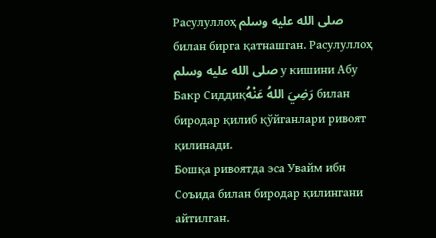Расулуллоҳ صلى الله عليه وسلم билан бирга қатнашган. Расулуллоҳ صلى الله عليه وسلم у кишини Абу Бакр Сиддиқرَضِيَ اللهُ عَنْهُ билан биродар қилиб қўйганлари ривоят қилинади.
Бошқа ривоятда эса Увайм ибн Соъида билан биродар қилингани айтилган.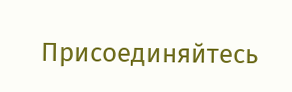Присоединяйтесь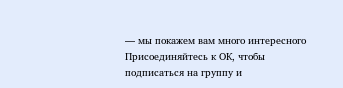— мы покажем вам много интересного
Присоединяйтесь к ОК, чтобы подписаться на группу и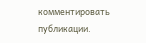комментировать публикации.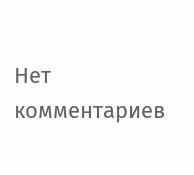Нет комментариев